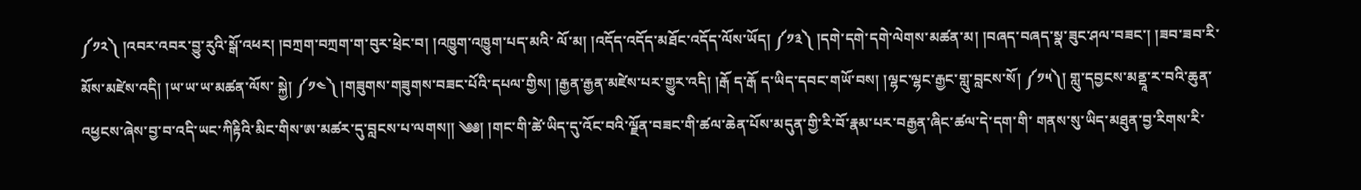༼༡༢༽ །འབར་འབར་བྱུ་རུའི་སྒོ་འཕར། །བཀྲག་བཀྲག་ག་བུར་ཕྲེང་བ། །འཁྱུག་འཁྱུག་པད་མའི་ ལོ་མ། །འདོད་འདོད་མཐོང་འདོད་ལོས་ཡོད། ༼༡༣༽ །དགེ་དགེ་དགེ་ལེགས་མཚན་མ། །བཞད་བཞད་སྣ་ཟུང་ཤལ་བཟང་། །ཟབ་ཟབ་རི་མོས་མཛེས་འདི། །ཡ་ཡ་ཡ་མཚན་ལོས་ སྐྱེ། ༼༡༤༽ །གཟུགས་གཟུགས་བཟང་པོའི་དཔལ་གྱིས། །རྒྱན་རྒྱན་མཛེས་པར་གྱུར་འདི། །རྒོ ད་རྒོ ད་ཡིད་དབང་གཡོ་བས། །ལྷང་ལྷང་རྒྱང་གླུ་བླངས་སོ། ༼༡༥༽། གླུ་དབྱངས་མནྡཱ་ར་བའི་ཆུན་ འཕྱངས་ཞེས་བྱ་བ་འདི་ཡང་ཀིརྟིའི་མིང་གིས་ཨ་མཚར་དུ་བླངས་པ་ལགས།། ༄༅། །གང་གི་ཚེ་ཡིད་དུ་འོང་བའི་ལྗོན་བཟང་གི་ཚལ་ཆེན་པོས་མདུན་གྱི་རི་བོ་རྣམ་པར་བརྒྱན་ཞིང་ཚལ་དེ་དག་གི་ གནས་སུ་ཡིད་མཐུན་བྱ་རིགས་རི་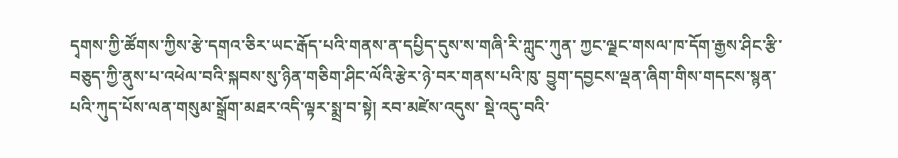དྭགས་ཀྱི་ཚོགས་ཀྱིས་རྩེ་དགའ་ཅིར་ཡང་རྒོད་པའི་གནས་ན་དཔྱིད་དུས་ས་གཞི་རི་ཀླུང་ཀུན་ ཀྱང་ལྗང་གསལ་ཁ་དོག་རྒྱས་ཤིང་རྩི་བཅུད་ཀྱི་ནུས་པ་འཕེལ་བའི་སྐབས་སུ་ཉིན་གཅིག་ཤིང་ལོའི་རྩེར་ཉེ་བར་གནས་པའི་ཁུ་ བྱུག་དབྱངས་ལྡན་ཞིག་གིས་གདངས་སྙན་པའི་ཀུད་པོས་ལན་གསུམ་སྒྲོག་མཐར་འདི་ལྟར་སྨྲ་བ་སྟེ། རབ་མཛེས་འདུས་ སྡེ་འདུ་བའི་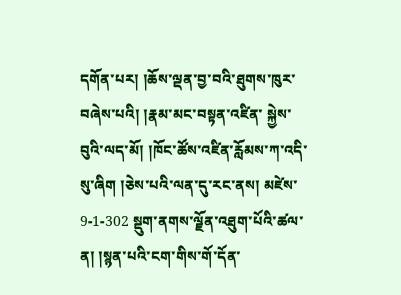དགོན་པར། །ཆོས་ལྡན་བྱ་བའི་ཐུགས་ཁུར་བཞེས་པའི། །རྣམ་མང་བསྟན་འཛིན་ སྐྱེས་བུའི་ལད་མོ། །ཁོང་ཚོས་འཛིན་རློམས་ཀ་འདི་སུ་ཞིག །ཅེས་པའི་ལན་དུ་རང་ནས། མཛེས་ 9-1-302 སྡུག་ནགས་ལྗོན་འཐུག་པོའི་ཚལ་ན། །སྙན་པའི་ངག་གིས་གོ་དོན་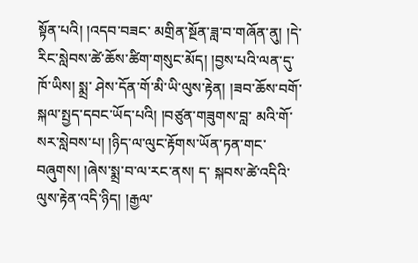སྟོན་པའི། །འདབ་བཟང་ མགྲིན་སྔོན་ཟླ་བ་གཞོན་ནུ། །དེ་རིང་སླེབས་ཚེ་ཆོས་ཚིག་གསུང་མོད། །བྱས་པའི་ལན་དུ་ཁོ་ཡིས། སྨྲ་ ཤེས་དོན་གོ་མི་ཡི་ལུས་རྟེན། །ཟབ་ཆོས་བགོ་སྐལ་སྤྱད་དབང་ཡོད་པའི། །བཙུན་གཟུགས་བླ་ མའི་གོ་སར་སླེབས་པ། །ཉིད་ལ་ལུང་རྟོགས་ཡོན་ཏན་གང་བཞུགས། །ཞེས་སྨྲ་བ་ལ་རང་ནས། ད་ སྐབས་ཚེ་འདིའི་ལུས་རྟེན་འདི་ཉིད། །རྒྱལ་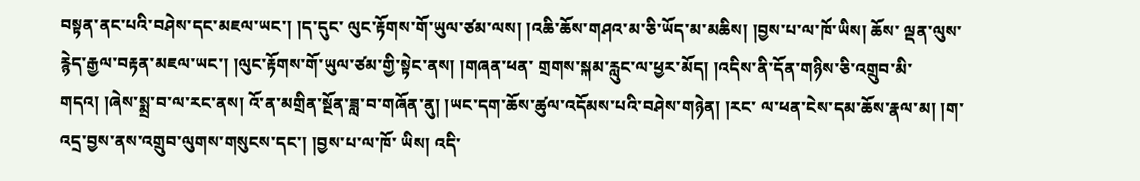བསྟན་ནང་པའི་བཤེས་དང་མཇལ་ཡང་། །ད་དུང་ ལུང་རྟོགས་གོ་ཡུལ་ཙམ་ལས། །འཆི་ཆོས་གཤའ་མ་ཅི་ཡོད་མ་མཆིས། །བྱས་པ་ལ་ཁོ་ཡིས། ཆོས་ ལྡན་ལུས་རྙེད་རྒྱལ་བརྟན་མཇལ་ཡང་། །ལུང་རྟོགས་གོ་ཡུལ་ཙམ་གྱི་སྟེང་ནས། །གཞན་ཕན་ གྲགས་སྐམ་རླུང་ལ་ཕྱར་མོད། །འདིས་ནི་དོན་གཉིས་ཅི་འགྲུབ་མི་གདའ། །ཞེས་སྨྲ་བ་ལ་རང་ནས། འོ་ན་མགྲིན་སྔོན་ཟླ་བ་གཞོན་ནུ། །ཡང་དག་ཆོས་ཚུལ་འདོམས་པའི་བཤེས་གཉེན། །རང་ ལ་ཕན་ངེས་དམ་ཆོས་རྣལ་མ། །ག་འདྲ་བྱས་ནས་འགྲུབ་ལུགས་གསུངས་དང་། །བྱས་པ་ལ་ཁོ་ ཡིས། འདི་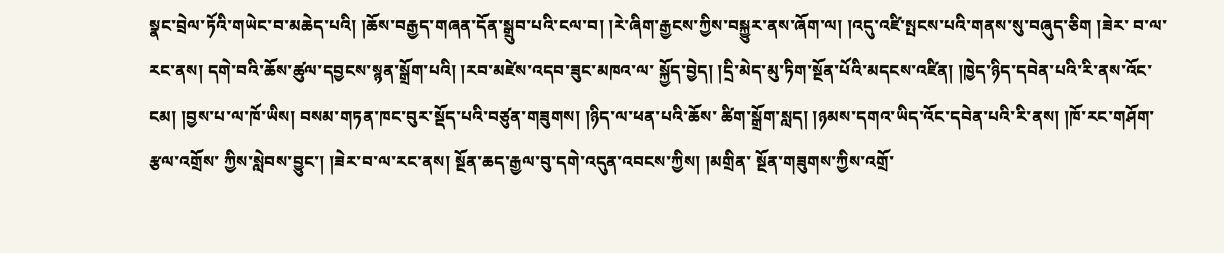སྣང་བྲེལ་ཏོའི་གཡེང་བ་མཆེད་པའི། །ཆོས་བརྒྱད་གཞན་དོན་སྒྲུབ་པའི་ངལ་བ། །རེ་ཞིག་རྒྱངས་ཀྱིས་བསྐྱུར་ནས་ཞོག་ལ། །འདུ་འཛི་སྤངས་པའི་གནས་སུ་བཞུད་ཅིག །ཟེར་ བ་ལ་རང་ནས། དགེ་བའི་ཆོས་ཚུལ་དབྱངས་སྙན་སྒྲོག་པའི། །རབ་མཛེས་འདབ་ཟུང་མཁའ་ལ་ སྐྱོད་བྱེད། །དྲི་མེད་མུ་ཏིག་སྔོན་པོའི་མདངས་འཛིན། །ཁྱེད་ཉིད་དབེན་པའི་རི་ནས་འོང་ངམ། །བྱས་པ་ལ་ཁོ་ཡིས། བསམ་གཏན་ཁང་བུར་སྡོད་པའི་བཙུན་གཟུགས། །ཉིད་ལ་ཕན་པའི་ཆོས་ ཚིག་སྒྲོག་སླད། །ཉམས་དགའ་ཡིད་འོང་དབེན་པའི་རི་ནས། །ཁོ་རང་གཤོག་རྩལ་འགྲོས་ ཀྱིས་སླེབས་བྱུང་། །ཟེར་བ་ལ་རང་ནས། སྔོན་ཆད་རྒྱལ་བུ་དགེ་འདུན་འབངས་ཀྱིས། །མགྲིན་ སྔོན་གཟུགས་ཀྱིས་འགྲོ་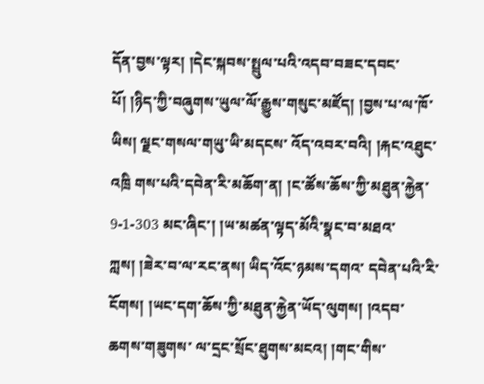དོན་བྱས་ལྟར། །དེང་སྐབས་སྤྲུལ་པའི་འདབ་བཟང་དབང་པོ། །ཉིད་ཀྱི་བཞུགས་ཡུལ་ལོ་རྒྱུས་གསུང་མཛོད། །བྱས་པ་ལ་ཁོ་ཡིས། ལྗང་གསལ་གཡུ་ཡི་མདངས་ འོད་འབར་བའི། །རྐང་འཐུང་འཁྲི གས་པའི་དབེན་རི་མཆོག་ན། །ང་ཚོས་ཆོས་ཀྱི་མཐུན་རྐྱེན་ 9-1-303 མང་ཞིང་། །ཡ་མཚན་ལྟད་མོའི་སྣང་བ་མཐའ་ཀླས། །ཟེར་བ་ལ་རང་ནས། ཡིད་འོང་ཉམས་དགའ་ དབེན་པའི་རི་ངོགས། །ཡང་དག་ཆོས་ཀྱི་མཐུན་རྐྱེན་ཡོད་ལུགས། །འདབ་ཆགས་གཟུགས་ ལ་དྲང་སྲོང་ཐུགས་མངའ། །གང་གིས་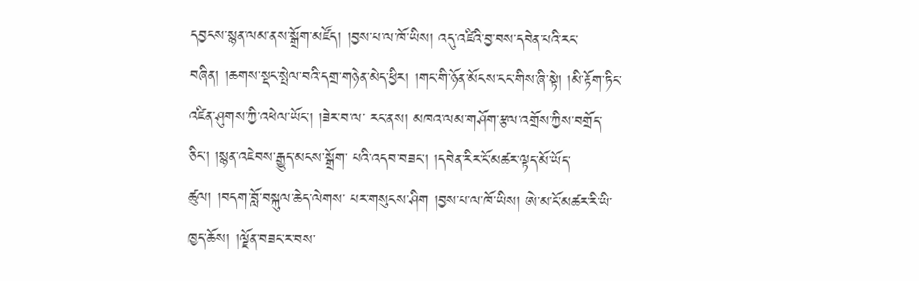དབྱངས་སྙན་ལམ་ནས་སྒྲོག་མཛོད། །བྱས་པ་ལ་ཁོ་ཡིས། འདུ་འཛིའི་བྱ་བས་དབེན་པའི་རང་བཞིན། །ཆགས་སྡང་སྤེལ་བའི་དགྲ་གཉེན་མེད་ཕྱིར། །གང་གི་ཉོན་མོངས་ངང་གིས་ཞི་སྟེ། །མི་རྟོག་ཏིང་འཛིན་ཤུགས་ཀྱི་འཕེལ་ཡོང་། །ཟེར་བ་ལ་ རང་ནས། མཁའ་ལམ་གཤོག་རྩལ་འགྲོས་ཀྱིས་བགྲོད་ཅིང་། །སྙན་འཇེབས་རྒྱུད་མངས་སྒྲོག་ པའི་འདབ་བཟང་། །དབེན་རིར་ངོ་མཚར་ལྟད་མོ་ཡོད་ཚུལ། །བདག་བློ་བསྐུལ་ཆེད་ལེགས་ པར་གསུངས་ཤིག །བྱས་པ་ལ་ཁོ་ཡིས། ཨེ་མ་ངོ་མཚར་རི་ཡི་ཁྱད་ཆོས། །ལྗོན་བཟང་ར་བས་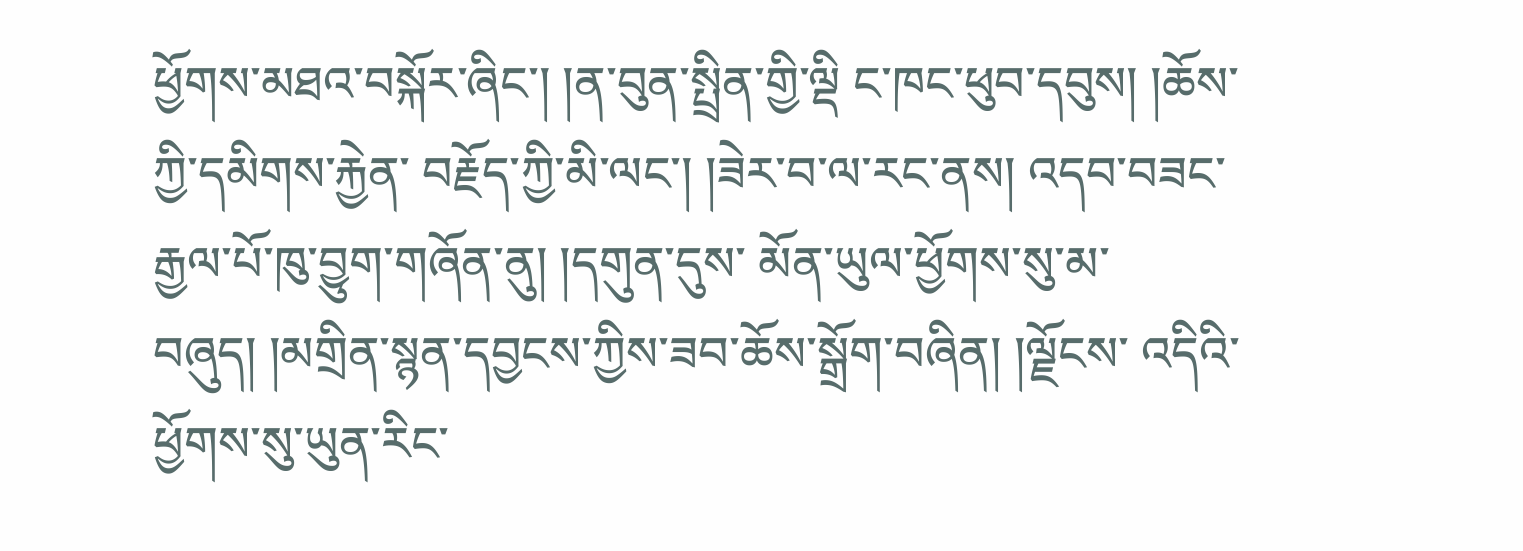ཕྱོགས་མཐའ་བསྐོར་ཞིང་། །ན་བུན་སྤྲིན་གྱི་ལྡི ང་ཁང་ཕུབ་དབུས། །ཆོས་ཀྱི་དམིགས་རྐྱེན་ བརྗོད་ཀྱི་མི་ལང་། །ཟེར་བ་ལ་རང་ནས། འདབ་བཟང་རྒྱལ་པོ་ཁུ་བྱུག་གཞོན་ནུ། །དགུན་དུས་ མོན་ཡུལ་ཕྱོགས་སུ་མ་བཞུད། །མགྲིན་སྙན་དབྱངས་ཀྱིས་ཟབ་ཆོས་སྒྲོག་བཞིན། །ལྗོངས་ འདིའི་ཕྱོགས་སུ་ཡུན་རིང་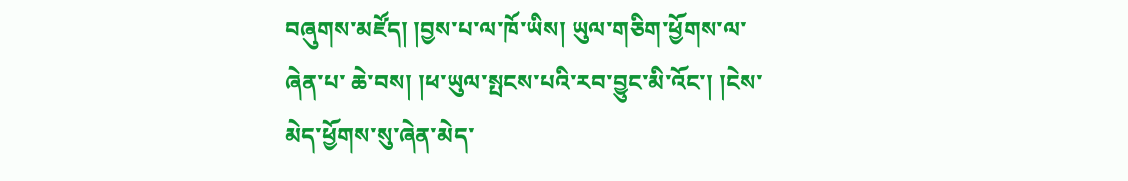བཞུགས་མཛོད། །བྱས་པ་ལ་ཁོ་ཡིས། ཡུལ་གཅིག་ཕྱོགས་ལ་ཞེན་པ་ ཆེ་བས། །ཕ་ཡུལ་སྤངས་པའི་རབ་བྱུང་མི་འོང་། །ངེས་མེད་ཕྱོགས་སུ་ཞེན་མེད་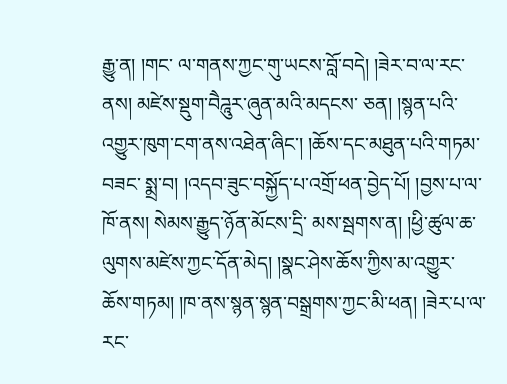རྒྱུ་ན། །གང་ ལ་གནས་ཀྱང་གུ་ཡངས་བློ་བདེ། །ཟེར་བ་ལ་རང་ནས། མཛེས་སྡུག་བཻཌཱུར་ཞུན་མའི་མདངས་ ཅན། །སྙན་པའི་འགྱུར་ཁུག་ངག་ནས་འཐེན་ཞིང་། །ཆོས་དང་མཐུན་པའི་གཏམ་བཟང་ སྨྲ་བ། །འདབ་ཟུང་བསྐྱོད་པ་འགྲོ་ཕན་བྱེད་པོ། །བྱས་པ་ལ་ཁོ་ནས། སེམས་རྒྱུད་ཉོན་མོངས་དྲི་ མས་སྦགས་ན། །ཕྱི་ཚུལ་ཆ་ལུགས་མཛེས་ཀྱང་དོན་མེད། །སྣང་ཤེས་ཆོས་ཀྱིས་མ་འགྱུར་ ཆོས་གཏམ། །ཁ་ནས་སྙན་སྙན་བསྒྲགས་ཀྱང་མི་ཕན། །ཟེར་པ་ལ་རང་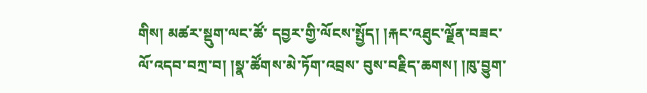གིས། མཚར་སྡུག་ལང་ཚོ་ དབྱར་གྱི་ལོངས་སྤྱོད། །རྐང་འཐུང་ལྗོན་བཟང་ལོ་འདབ་བཀྲ་བ། །སྣ་ཚོགས་མེ་ཏོག་འབྲས་ བུས་བརྗིད་ཆགས། །ཁུ་བྱུག་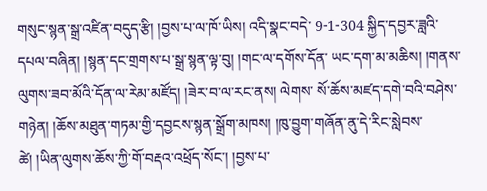གསུང་སྙན་སྒྲ་འཛིན་བདུད་རྩི། །བྱས་པ་ལ་ཁོ་ཡིས། འདི་སྣང་བདེ་ 9-1-304 སྐྱིད་དབྱར་ཟླའི་དཔལ་བཞིན། །སྙན་དང་གྲགས་པ་སྒྲ་སྙན་ལྟ་བུ། །གང་ལ་དགོས་དོན་ ཡང་དག་མ་མཆིས། །གནས་ལུགས་ཟབ་མོའི་དོན་ལ་རེམ་མཛོད། །ཟེར་བ་ལ་རང་ནས། ལེགས་ སོ་ཆོས་མཛད་དགེ་བའི་བཤེས་གཉེན། །ཆོས་མཐུན་གཏམ་གྱི་དབྱངས་སྙན་སྒྲོག་མཁས། །ཁུ་བྱུག་གཞོན་ནུ་དེ་རིང་སླེབས་ཚེ། །ཡིན་ལུགས་ཆོས་ཀྱི་གོ་བརྡའ་འཕྲོད་སོང་། །བྱས་པ་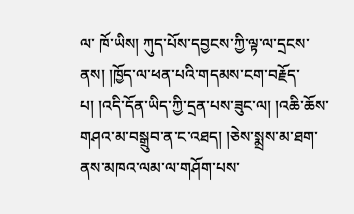ལ་ ཁོ་ཡིས། ཀུད་པོས་དབྱངས་ཀྱི་ལྟ་ལ་དྲངས་ནས། །ཁྱོད་ལ་ཕན་པའི་གདམས་ངག་བརྗོད་པ། །འདི་དོན་ཡིད་ཀྱི་དྲན་པས་ཟུང་ལ། །འཆི་ཆོས་གཤའ་མ་བསྒྲུབ་ན་ང་འཐད། །ཅེས་སྨྲས་མ་ཐག་ ནས་མཁའ་ལམ་ལ་གཤོག་པས་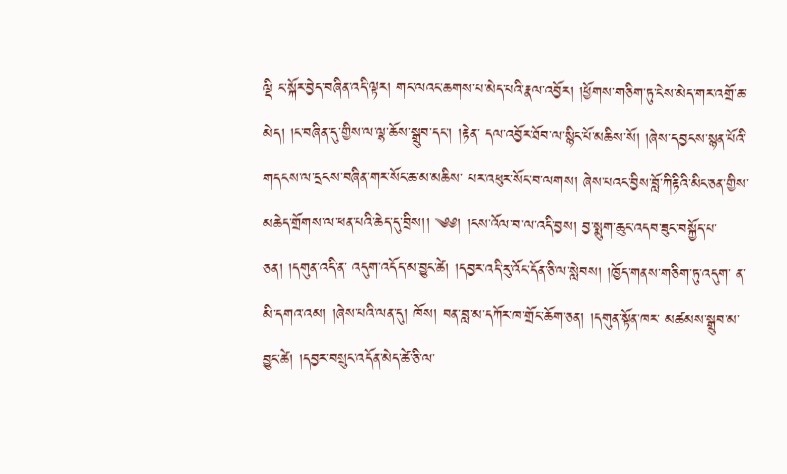ལྡི ང་སྐོར་བྱེད་བཞིན་འདི་ལྟར། གང་ལའང་ཆགས་པ་མེད་པའི་རྣལ་འབྱོར། །ཕྱོགས་གཅིག་ཏུ་ངེས་མེད་གར་འགྲོ་ཆ་མེད། །ང་བཞིན་དུ་གྱིས་ལ་ལྷ་ཆོས་སྒྲུབ་དང་། །རྟེན་ དལ་འབྱོར་ཐོབ་ལ་སྙིང་པོ་མཆིས་སོ། །ཞེས་དབྱངས་སྙན་པོའི་གདངས་ལ་དྲངས་བཞིན་གར་སོང་ཆ་མ་མཆིས་ པར་འཕུར་སོང་བ་ལགས། ཞེས་པའང་བྱིས་བློ་ཀིརྟིའི་མིང་ཅན་གྱིས་མཆེད་གྲོགས་ལ་ཕན་པའི་ཆེད་དུ་བྲིས།། ༄༅། །ངས་འོལ་བ་ལ་འདི་བྱས། བྱ་སྨུག་ཆུང་འདབ་ཟུང་བསྐྱོད་པ་ཅན། །དགུན་འདི་ན་ འདུག་འདོད་མ་བྱུང་ཚེ། །དབྱར་འདི་རུ་འོང་དོན་ཅི་ལ་སླེབས། །ཁྱོད་གནས་གཅིག་ཏུ་འདུག་ ན་མི་དགའ་འམ། །ཞེས་པའི་ལན་དུ། ཁོས། བན་བླ་མ་དཀོར་ཁ་གྲོང་ཆོག་ཅན། །དགུན་སྟོན་ཁར་ མཚམས་སྒྲུབ་མ་བྱུང་ཚེ། །དབྱར་བསྲུང་འདོན་མེད་ཚེ་ཅི་ལ་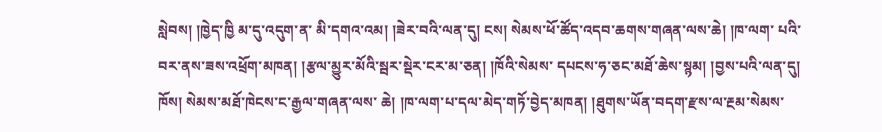སླེབས། །ཁྱེད་ཁྱི མ་དུ་འདུག་ན་ མི་དགའ་འམ། །ཟེར་བའི་ལན་དུ། ངས། སེམས་ཕོ་ཚོད་འདབ་ཆགས་གཞན་ལས་ཆེ། །ཁ་ལག་ པའི་བར་ནས་ཟས་འཕྲོག་མཁན། །རྩལ་མྱུར་མོའི་སྦར་སྡེར་ངར་མ་ཅན། །ཁོའི་སེམས་ དཔངས་ཧ་ཅང་མཐོ་ཆེས་སྙམ། །བྱས་པའི་ལན་དུ། ཁོས། སེམས་མཐོ་ཁེངས་ང་རྒྱལ་གཞན་ལས་ ཆེ། །ཁ་ལག་པ་དལ་མེད་གཏོ་བྱེད་མཁན། །ཐུགས་ཡོན་བདག་རྫས་ལ་རྔམ་སེམས་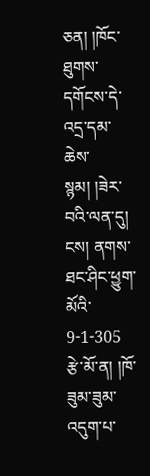ཅན། །ཁོང་ཐུགས་དགོངས་དེ་འདྲ་དམ་ཆེས་སྙམ། །ཟེར་བའི་ལན་དུ། ངས། ནགས་ཐང་ཤིང་ཕྱུག་མོའི་ 9-1-305 རྩེ་མོ་ན། །ཁོ་ཟུམ་ཟུམ་འདུག་པ་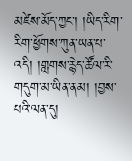མཛེས་མོད་ཀྱང་། །ཡིད་རིག་རིག་ཕྱོགས་ཀུན་ཡན་པ་འདི། །གླགས་རྙེད་ཚོལ་རི་གདུག་མ་ཡིན་ནམ། །བྱས་པའི་ལན་དུ།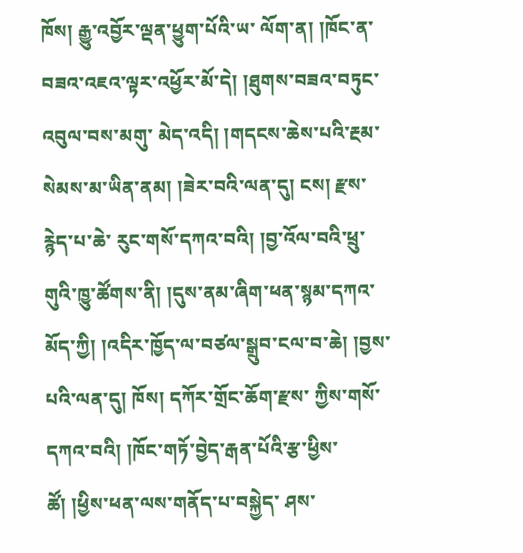ཁོས། རྒྱུ་འབྱོར་ལྡན་ཕྱུག་པོའི་ཡ་ ལོག་ན། །ཁོང་ན་བཟའ་འཇའ་ལྟར་འཕྱོར་མོ་དེ། །ཐུགས་བཟའ་བཏུང་འབུལ་བས་མགུ་ མེད་འདི། །གདངས་ཆེས་པའི་རྔམ་སེམས་མ་ཡིན་ནམ། །ཟེར་བའི་ལན་དུ། ངས། རྫས་རྙེད་པ་ཆེ་ རུང་གསོ་དཀའ་བའི། །བྱ་འོལ་བའི་ཕྲུ་གུའི་ཁྱུ་ཚོགས་ནི། །དུས་ནམ་ཞིག་ཕན་སྙམ་དཀའ་ མོད་ཀྱི། །འདིར་ཁྱོད་ལ་བཙལ་སྒྲུབ་ངལ་བ་ཆེ། །བྱས་པའི་ལན་དུ། ཁོས། དཀོར་གྲོང་ཆོག་རྫས་ ཀྱིས་གསོ་དཀའ་བའི། །ཁོང་གཏོ་བྱེད་རྒན་པོའི་རྩ་ཕྱིས་ཚོ། །ཕྱིས་ཕན་ལས་གནོད་པ་བསྐྱེད་ ཤས་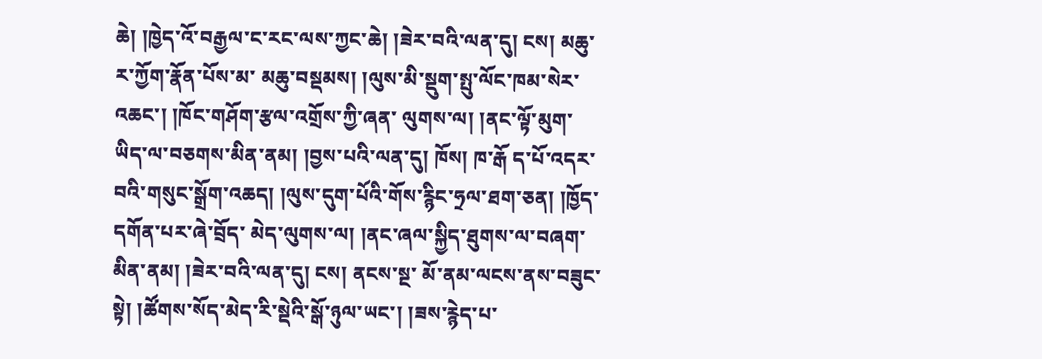ཆེ། །ཁྱེད་འོ་བརྒྱལ་ང་རང་ལས་ཀྱང་ཆེ། །ཟེར་བའི་ལན་དུ། ངས། མཆུ་ར་ཀྱོག་རྣོན་པོས་མ་ མཆུ་བསྡམས། །ལུས་མི་སྡུག་སྤུ་ལོང་ཁམ་སེར་འཆང་། །ཁོང་གཤོག་རྩལ་འགྲོས་ཀྱི་ཞན་ ལུགས་ལ། །ནང་ལྟོ་མུག་ཡིད་ལ་བཅགས་མིན་ནམ། །བྱས་པའི་ལན་དུ། ཁོས། ཁ་རྒོ ད་པོ་འདར་ བའི་གསུང་སྒྲོག་འཆད། །ལུས་དུག་པོའི་གོས་རྙིང་ཧྲལ་ཐག་ཅན། །ཁྱོད་དགོན་པར་ཞེ་བྲོད་ མེད་ལུགས་ལ། །ནང་ཞལ་སྐྱིད་ཐུགས་ལ་བཞག་མིན་ནམ། །ཟེར་བའི་ལན་དུ། ངས། ནངས་སྔ་ མོ་ནམ་ལངས་ནས་བཟུང་སྟེ། །ཚོགས་སོད་མེད་རི་སྡེའི་སྒོ་ཉུལ་ཡང་། །ཟས་རྙེད་པ་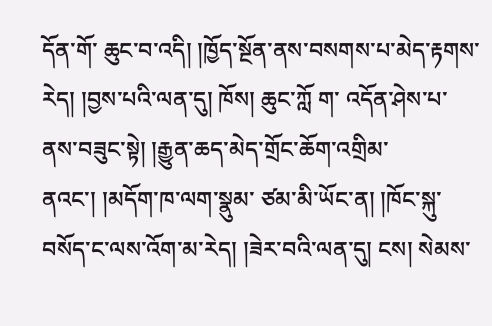དོན་གོ་ ཆུང་བ་འདི། །ཁྱོད་སྔོན་ནས་བསགས་པ་མེད་རྟགས་རེད། །བྱས་པའི་ལན་དུ། ཁོས། ཆུང་ཀློ ག་ འདོན་ཤེས་པ་ནས་བཟུང་སྟེ། །རྒྱུན་ཆད་མེད་གྲོང་ཆོག་འགྲིམ་ནའང་། །མདོག་ཁ་ལག་སྣུམ་ ཙམ་མི་ཡོང་ན། །ཁོང་སྐུ་བསོད་ང་ལས་འོག་མ་རེད། །ཟེར་བའི་ལན་དུ། ངས། སེམས་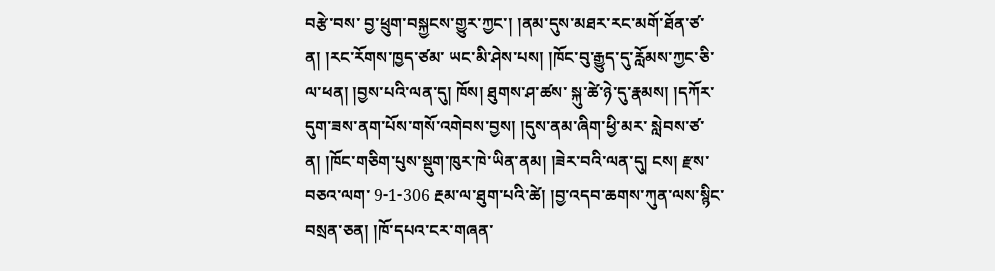བརྩེ་བས་ བྱ་ཕྲུག་བསྐྱངས་གྱུར་ཀྱང་། །ནམ་དུས་མཐར་རང་མགོ་ཐོན་ཙ་ན། །རང་རོགས་ཁྱད་ཙམ་ ཡང་མི་ཤེས་པས། །ཁོང་བུ་རྒྱུད་དུ་རློམས་ཀྱང་ཅི་ལ་ཕན། །བྱས་པའི་ལན་དུ། ཁོས། ཐུགས་ཤ་ཚས་ སྐུ་ཚེ་ཉེ་དུ་རྣམས། །དཀོར་དུག་ཟས་ནག་པོས་གསོ་འགེབས་བྱས། །དུས་ནམ་ཞིག་ཕྱི་མར་ སླེབས་ཙ་ན། །ཁོང་གཅིག་པུས་སྡུག་ཁུར་ཁེ་ཡིན་ནམ། །ཟེར་བའི་ལན་དུ། ངས། རྫས་བཅའ་ལག་ 9-1-306 རྔམ་ལ་ཐུག་པའི་ཚེ། །བྱ་འདབ་ཆགས་ཀུན་ལས་སྙིང་བསྲན་ཅན། །ཁོ་དཔའ་ངར་གཞན་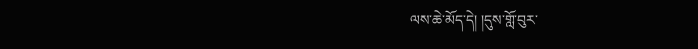ལས་ཆེ་མོད་དེ། །དུས་གློ་བུར་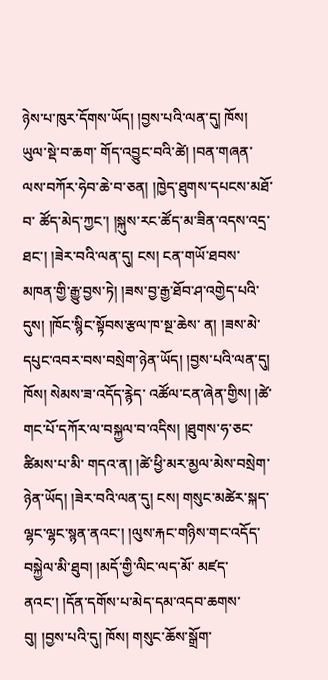ཉེས་པ་ཁུར་དོགས་ཡོད། །བྱས་པའི་ལན་དུ། ཁོས། ཡུལ་སྡེ་བ་ཆག་ གོད་འབྱུང་བའི་ཚེ། །བན་གཞན་ལས་བཀོར་ཧེབ་ཆེ་བ་ཅན། །ཁྱེད་ཐུགས་དཔངས་མཐོ་བ་ ཚོད་མེད་ཀྱང་། །སྐུས་རང་ཚོད་མ་ཟིན་འདས་འདྲ་ཐང་། །ཟེར་བའི་ལན་དུ། ངས། ངན་གཡོ་ཐབས་ མཁན་གྱི་རྒྱུ་བྱས་ཏེ། །ཟས་བྱ་རྒྱ་ཐོབ་ཤ་འགྱེད་པའི་དུས། །ཁོང་སྙིང་སྟོབས་རྩལ་ཁ་སྔ་ཆེས་ ན། །ཟས་མེ་དཔུང་འབར་བས་བསྲེག་ཉེན་ཡོད། །བྱས་པའི་ལན་དུ། ཁོས། སེམས་ཟ་འདོད་རྙེད་ འཚོལ་ངན་ཞེན་གྱིས། །ཚེ་གང་པོ་དཀོར་ལ་བསྐྱལ་བ་འདིས། །ཐུགས་ཧ་ཅང་ཚིམས་པ་མི་ གདའ་ན། །ཚེ་ཕྱི་མར་མྱལ་མེས་བསྲེག་ཉེན་ཡོད། །ཟེར་བའི་ལན་དུ། ངས། གསུང་མཚེར་སྐད་ ལྷང་ལྷང་སྙན་ནའང་། །ལུས་རྐང་གཉིས་གང་འདོད་བསྐྱེལ་མི་ཐུབ། །མདོ་གྱི་ལིང་ལད་མོ་ མཛད་ནའང་། །དོན་དགོས་པ་མེད་དམ་འདབ་ཆགས་བུ། །བྱས་པའི་དུ། ཁོས། གསུང་ཆོས་སྒྲོག་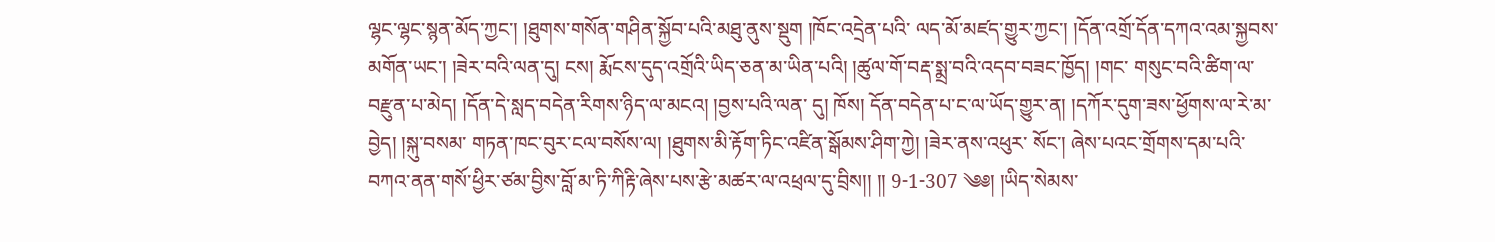ལྷང་ལྷང་སྙན་མོད་ཀྱང་། །ཐུགས་གསོན་གཤིན་སྐྱོབ་པའི་མཐུ་ནུས་སྡུག །ཁོང་འདྲེན་པའི་ ལད་མོ་མཛད་གྱུར་ཀྱང་། །དོན་འགྲོ་དོན་དཀའ་འམ་སྐྱབས་མགོན་ཡང་། །ཟེར་བའི་ལན་དུ། ངས། རྨོངས་དུད་འགྲོའི་ཡིད་ཅན་མ་ཡིན་པའི། །ཚུལ་གོ་བརྡ་སྨྲ་བའི་འདབ་བཟང་ཁྱོད། །གང་ གསུང་བའི་ཚིག་ལ་བརྫུན་པ་མེད། །དོན་དེ་སླད་བདེན་རིགས་ཉིད་ལ་མངའ། །བྱས་པའི་ལན་ དུ། ཁོས། དོན་བདེན་པ་ང་ལ་ཡོད་གྱུར་ན། །དཀོར་དུག་ཟས་ཕྱོགས་ལ་རེ་མ་བྱེད། །སྐུ་བསམ་ གཏན་ཁང་བུར་ངལ་བསོས་ལ། །ཐུགས་མི་རྟོག་ཏིང་འཛིན་སྒོམས་ཤིག་ཀྱེ། །ཟེར་ནས་འཕུར་ སོང་། ཞེས་པའང་གྲོགས་དམ་པའི་བཀའ་ནན་གསོ་ཕྱིར་ཙམ་བྱིས་བློ་མ་ཏི་ཀིརྟི་ཞེས་པས་རྩེ་མཚར་ལ་འཕྲལ་དུ་བྲིས།། །། 9-1-307 ༄༅། །ཡིད་སེམས་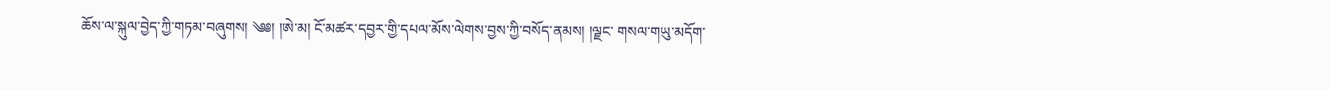ཆོས་ལ་སྐུལ་བྱེད་ཀྱི་གཏམ་བཞུགས། ༄༅། །ཨེ་མ། ངོ་མཚར་དབྱར་གྱི་དཔལ་མོས་ལེགས་བྱས་ཀྱི་བསོད་ནམས། །ལྗང་ གསལ་གཡུ་མདོག་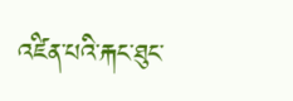འཛིན་པའི་རྐང་ཐུང་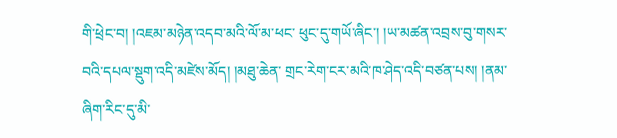གི་ཕྲེང་བ། །འཇམ་མཉེན་འདབ་མའི་ལོ་མ་ཕང་ ཕུང་དུ་གཡོ་ཞིང་། །ཡ་མཚན་འབྲས་བུ་གསར་བའི་དཔལ་སྡུག་འདི་མཛེས་མོད། །མཐུ་ཆེན་ གྲང་རེག་ངར་མའི་ཁ་ཤེད་འདི་བཙན་པས། །ནམ་ཞིག་རིང་དུ་མི་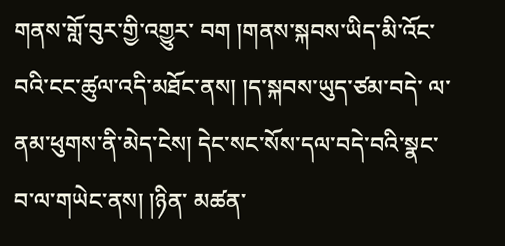གནས་གློ་བུར་གྱི་འགྱུར་ བག །གནས་སྐབས་ཡིད་མི་འོང་བའི་ངང་ཚུལ་འདི་མཐོང་ནས། །ད་སྐབས་ཡུད་ཙམ་བདེ་ ལ་ནམ་ཕུགས་ནི་མེད་ངེས། དེང་སང་སོས་དལ་བདེ་བའི་སྣང་བ་ལ་གཡེང་ནས། །ཉིན་ མཚན་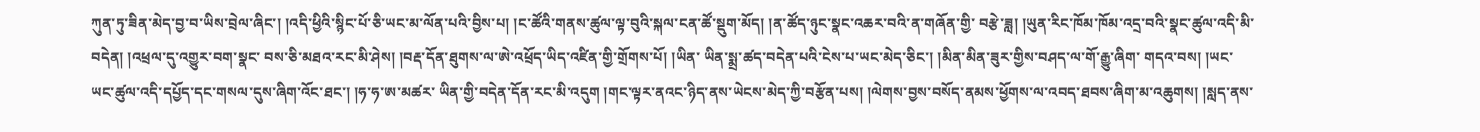ཀུན་ཏུ་ཟིན་མེད་བྱ་བ་ཡིས་བྲེལ་ཞིང་། །འདི་ཕྱིའི་སྙིང་པོ་ཅི་ཡང་མ་ལོན་པའི་བྱིས་པ། །ང་ཚོའི་གནས་ཚུལ་ལྟ་བུའི་སྐལ་ངན་ཚོ་སྡུག་མོད། །ན་ཚོད་ཉུང་སྣང་འཆར་བའི་ན་གཞོན་གྱི་ བརྩེ་ཟླ། །ཡུན་རིང་ཁོམ་ཁོམ་འདྲ་བའི་སྣང་ཚུལ་འདི་མི་བདེན། །འཕྲལ་དུ་འགྱུར་བག་སྣང་ བས་ཅི་མཐའ་རང་མི་ཤེས། །བརྡ་དོན་ཐུགས་ལ་ཨེ་འཕྲོད་ཡིད་འཛིན་གྱི་གྲོགས་པོ། །ཡིན་ ཡིན་སྨྲ་ཚད་བདེན་པའི་ངེས་པ་ཡང་མེད་ཅིང་། །མིན་མིན་ཟུར་གྱིས་བཤད་ལ་གོ་རྒྱུ་ཞིག་ གདའ་བས། །ཡང་ཡང་ཚུལ་འདི་དཔྱོད་དང་གསལ་དུས་ཞིག་འོང་ཐང་། །ཧ་ཧ་ཨ་མཚར་ ཡིན་གྱི་བདེན་དོན་རང་མི་འདུག །གང་ལྟར་ནའང་ཉིད་ནས་ཡེངས་མེད་ཀྱི་བརྩོན་པས། །ལེགས་བྱས་བསོད་ནམས་ཕྱོགས་ལ་འབད་ཐབས་ཞིག་མ་འཆུགས། །སླད་ནས་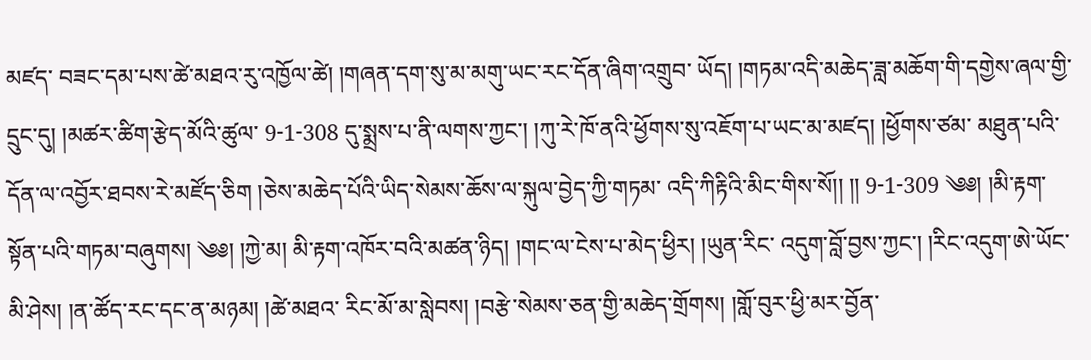མཛད་ བཟང་དམ་པས་ཚེ་མཐའ་རུ་འཁྱོལ་ཚེ། །གཞན་དག་སུ་མ་མགུ་ཡང་རང་དོན་ཞིག་འགྲུབ་ ཡོད། །གཏམ་འདི་མཆེད་ཟླ་མཆོག་གི་དགྱེས་ཞལ་གྱི་དྲུང་དུ། །མཚར་ཚིག་རྩེད་མོའི་ཚུལ་ 9-1-308 དུ་སྨྲས་པ་ནི་ལགས་ཀྱང་། །ཀུ་རེ་ཁོ་ནའི་ཕྱོགས་སུ་འཇོག་པ་ཡང་མ་མཛད། །ཕྱོགས་ཙམ་ མཐུན་པའི་དོན་ལ་འབྱོར་ཐབས་རེ་མཛོད་ཅིག །ཅེས་མཆེད་པོའི་ཡིད་སེམས་ཆོས་ལ་སྐུལ་བྱེད་ཀྱི་གཏམ་ འདི་ཀིརྟིའི་མིང་གིས་སོ།། །། 9-1-309 ༄༅། །མི་རྟག་སྟོན་པའི་གཏམ་བཞུགས། ༄༅། །ཀྱེ་མ། མི་རྟག་འཁོར་བའི་མཚན་ཉིད། །གང་ལ་ངེས་པ་མེད་ཕྱིར། །ཡུན་རིང་ འདུག་བློ་བྱས་ཀྱང་། །རིང་འདུག་ཨེ་ཡོང་མི་ཤེས། །ན་ཚོད་རང་དང་ན་མཉམ། །ཚེ་མཐའ་ རིང་མོ་མ་སླེབས། །བརྩེ་སེམས་ཅན་གྱི་མཆེད་གྲོགས། །གློ་བུར་ཕྱི་མར་བྱོན་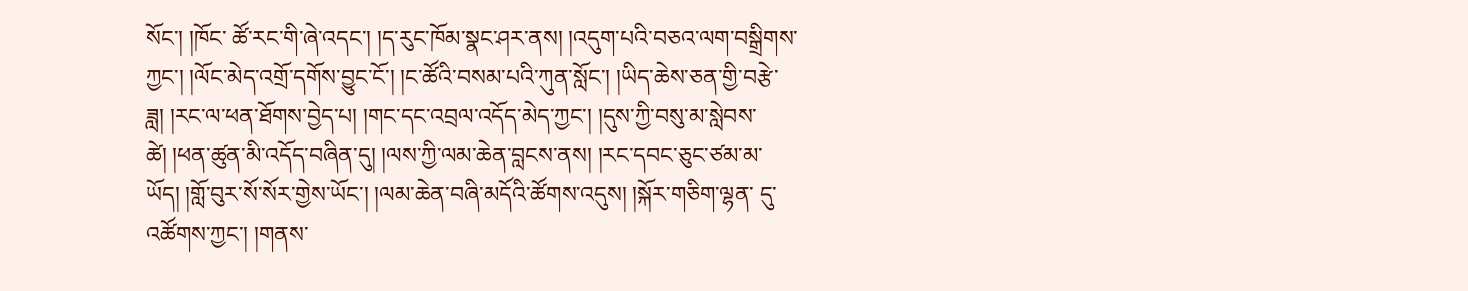སོང་། །ཁོང་ ཚོ་རང་གི་ཞེ་འདང་། །ད་རུང་ཁོམ་སྣང་ཤར་ནས། །འདུག་པའི་བཅའ་ལག་བསྒྲིགས་ཀྱང་། །ལོང་མེད་འགྲོ་དགོས་བྱུང་ངོ་། །ང་ཚོའི་བསམ་པའི་ཀུན་སློང་། །ཡིད་ཆེས་ཅན་གྱི་བརྩེ་ཟླ། །རང་ལ་ཕན་ཐོགས་བྱེད་པ། །གང་དང་འབྲལ་འདོད་མེད་ཀྱང་། །དུས་ཀྱི་བསུ་མ་སླེབས་ ཚེ། །ཕན་ཚུན་མི་འདོད་བཞིན་དུ། །ལས་ཀྱི་ལམ་ཆེན་བླངས་ནས། །རང་དབང་ཅུང་ཙམ་མ་ ཡོད། །གློ་བུར་སོ་སོར་གྱེས་ཡོང་། །ལམ་ཆེན་བཞི་མདོའི་ཚོགས་འདུས། །སྐོར་གཅིག་ལྷན་ དུ་འཚོགས་ཀྱང་། །གནས་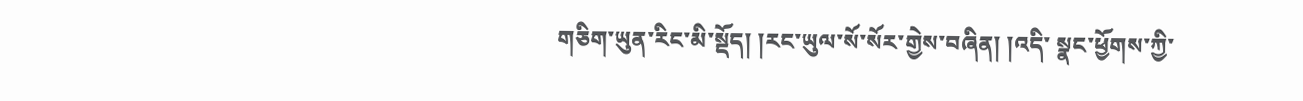གཅིག་ཡུན་རིང་མི་སྡོད། །རང་ཡུལ་སོ་སོར་གྱེས་བཞིན། །འདི་ སྣང་ཕྱོགས་ཀྱི་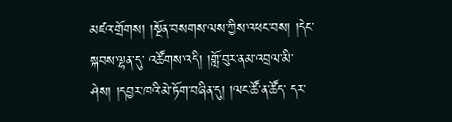མཛའ་གྲོགས། །སྔོན་བསགས་ལས་ཀྱིས་འཕང་བས། །དེང་སྐབས་ལྷན་དུ་ འཚོགས་འདི། །གློ་བུར་ནམ་འབྲལ་མི་ཤེས། །དབྱར་ཁའི་མེ་ཏོག་བཞིན་དུ། །ལང་ཚོ་ན་ཚོད་ དར་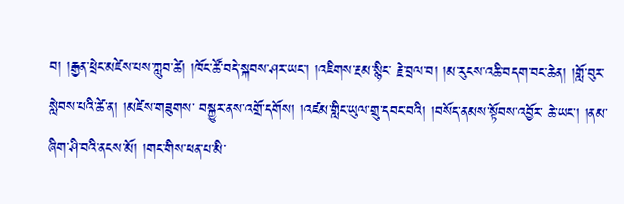བ། །རྒྱན་ཕྲེང་མཛེས་པས་ཀླུབ་ཚེ། །ཁོང་ཚོ་བདེ་སྐབས་ཤར་ཡང་། །འཇིགས་རྔམ་སྙིང་ རྗེ་བྲལ་བ། །མ་རུངས་འཆི་བདག་བང་ཆེན། །གློ་བུར་སླེབས་པའི་ཚེ་ན། །མཛེས་གཟུགས་ བསྐྱུར་ནས་འགྲོ་དགོས། །འཛམ་གླིང་ཡུལ་གྲུ་དབང་བའི། །བསོད་ནམས་སྟོབས་འབྱོར་ ཆེ་ཡང་། །ནམ་ཞིག་ཤི་བའི་ནངས་མོ། །གང་གིས་ཕན་པ་མི་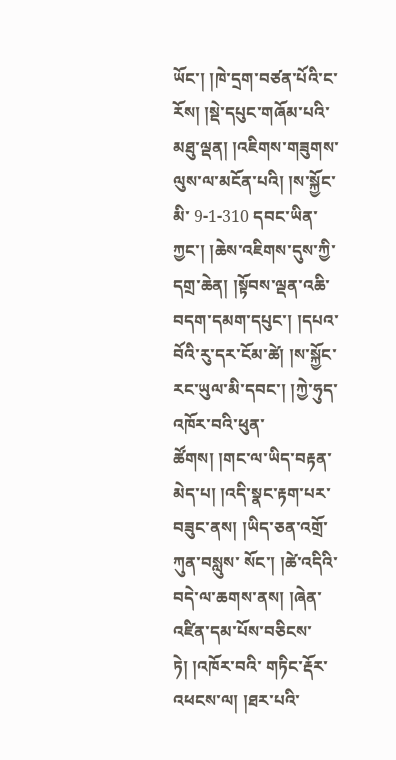ཡོང་། །ཁེ་དྲག་བཙན་པོའི་ང་ རོས། །སྡེ་དཔུང་གཞོམ་པའི་མཐུ་ལྡན། །འཇིགས་གཟུགས་ལུས་ལ་མངོན་པའི། །ས་སྐྱོང་མི་ 9-1-310 དབང་ཡིན་ཀྱང་། །ཆེས་འཇིགས་དུས་ཀྱི་དགྲ་ཆེན། །སྟོབས་ལྡན་འཆི་བདག་དམག་དཔུང་། །དཔའ་བོའི་རུ་དར་ངོམ་ཚེ། །ས་སྐྱོང་རང་ཡུལ་མི་དབང་། །ཀྱེ་ཧུད་འཁོར་བའི་ཕུན་ཚོགས། །གང་ལ་ཡིད་བརྟན་མེད་པ། །འདི་སྣང་རྟག་པར་བཟུང་ནས། །ཡིད་ཅན་འགྲོ་ཀུན་བསླུས་ སོང་། །ཚེ་འདིའི་བདེ་ལ་ཆགས་ནས། །ཞེན་འཛིན་དམ་པོས་བཅིངས་ཏེ། །འཁོར་བའི་ གཏིང་རྡོར་འཕངས་ལ། །ཐར་པའི་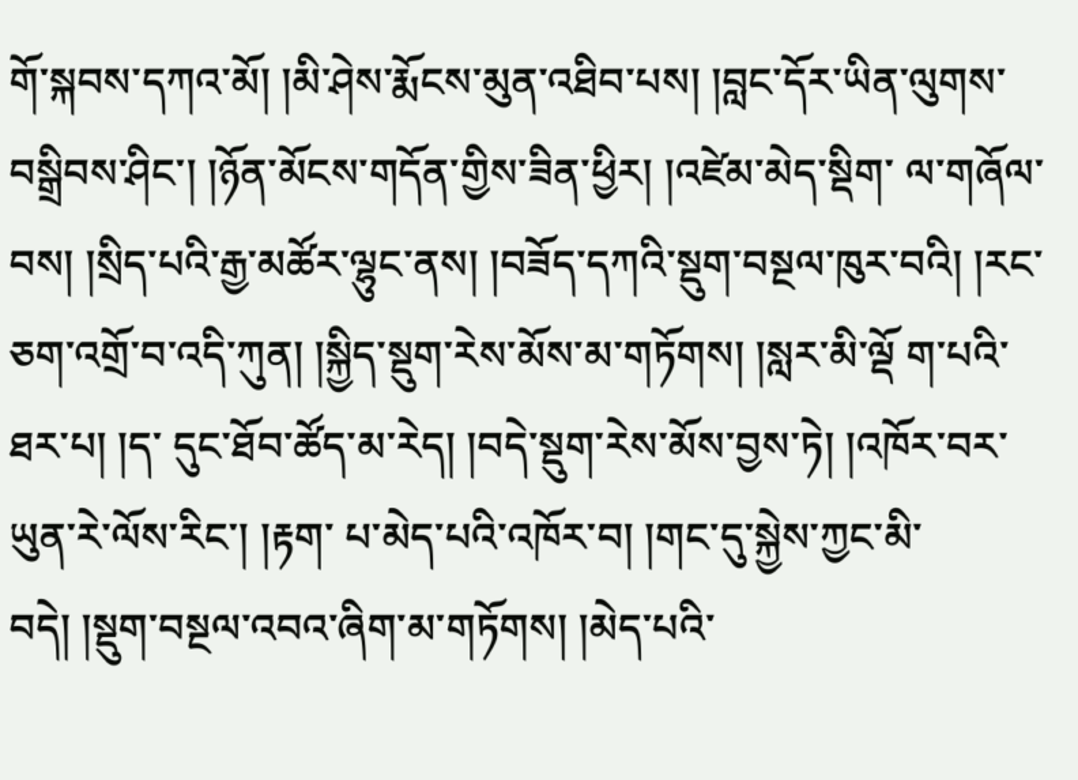གོ་སྐབས་དཀའ་མོ། །མི་ཤེས་རྨོངས་མུན་འཐིབ་པས། །བླང་དོར་ཡིན་ལུགས་བསྒྲིབས་ཤིང་། །ཉོན་མོངས་གདོན་གྱིས་ཟིན་ཕྱིར། །འཛེམ་མེད་སྡིག་ ལ་གཞོལ་བས། །སྲིད་པའི་རྒྱ་མཚོར་ལྷུང་ནས། །བཟོད་དཀའི་སྡུག་བསྔལ་ཁུར་བའི། །རང་ ཅག་འགྲོ་བ་འདི་ཀུན། །སྐྱིད་སྡུག་རེས་མོས་མ་གཏོགས། །སླར་མི་ལྡོ ག་པའི་ཐར་པ། །ད་ དུང་ཐོབ་ཚོད་མ་རེད། །བདེ་སྡུག་རེས་མོས་བྱས་ཏེ། །འཁོར་བར་ཡུན་རེ་ལོས་རིང་། །རྟག་ པ་མེད་པའི་འཁོར་བ། །གང་དུ་སྐྱེས་ཀྱང་མི་བདེ། །སྡུག་བསྔལ་འབའ་ཞིག་མ་གཏོགས། །མེད་པའི་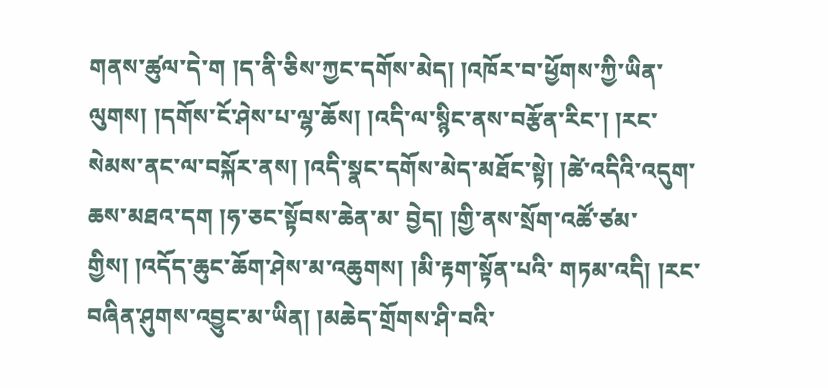གནས་ཚུལ་དེ་ག །ད་ནི་ཅིས་ཀྱང་དགོས་མེད། །འཁོར་བ་ཕྱོགས་ཀྱི་ཡིན་ལུགས། །དགོས་ངོ་ཤེས་པ་ལྷ་ཆོས། །འདི་ལ་སྙིང་ནས་བརྩོན་རིང་། །རང་སེམས་ནང་ལ་བསྐོར་ནས། །འདི་སྣང་དགོས་མེད་མཐོང་སྟེ། །ཚེ་འདིའི་འདུག་ཆས་མཐའ་དག །ཧ་ཅང་སྟོབས་ཆེན་མ་ བྱེད། །གྱི་ནས་སྲོག་འཚོ་ཙམ་གྱིས། །འདོད་ཆུང་ཆོག་ཤེས་མ་འཆུགས། །མི་རྟག་སྟོན་པའི་ གཏམ་འདི། །རང་བཞིན་ཤུགས་འབྱུང་མ་ཡིན། །མཆེད་གྲོགས་ཤི་བའི་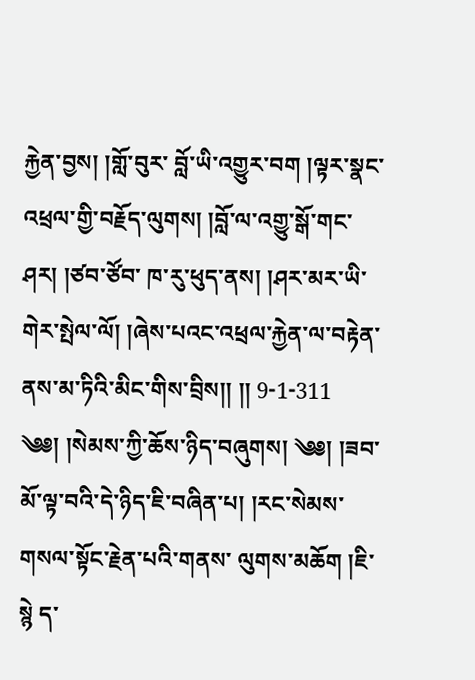རྐྱེན་བྱས། །གློ་བུར་ བློ་ཡི་འགྱུར་བག །ལྟར་སྣང་འཕྲལ་གྱི་བརྗོད་ལུགས། །བློ་ལ་འགྱུ་སྒོ་གང་ཤར། །ཙབ་ཙོབ་ ཁ་རུ་ཕུད་ནས། །ཤར་མར་ཡི་གེར་སྤེལ་ལོ། །ཞེས་པའང་འཕྲལ་རྐྱེན་ལ་བརྟེན་ནས་མ་ཏིའི་མིང་གིས་བྲིས།། །། 9-1-311 ༄༅། །སེམས་ཀྱི་ཆོས་ཉིད་བཞུགས། ༄༅། །ཟབ་མོ་ལྟ་བའི་དེ་ཉིད་ཇི་བཞིན་པ། །རང་སེམས་གསལ་སྟོང་རྗེན་པའི་གནས་ ལུགས་མཆོག །ཇི་སྙེ ད་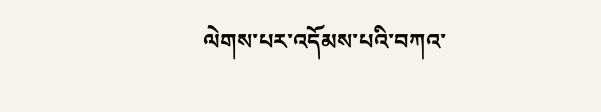ལེགས་པར་འདོམས་པའི་བཀའ་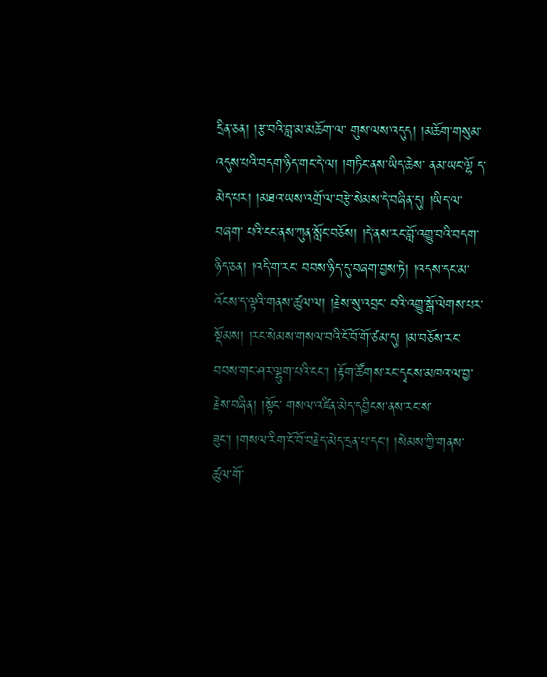དྲིན་ཅན། །རྩ་བའི་བླ་མ་མཆོག་ལ་ གུས་ལས་འདུད། །མཆོག་གསུམ་འདུས་པའི་བདག་ཉིད་གང་དེ་ལ། །གཏིང་ནས་ཡིད་ཆེས་ ནམ་ཡང་ལྷོ ད་མེད་པར། །མཐའ་ཡས་འགྲོ་ལ་བརྩེ་སེམས་དེ་བཞིན་དུ། །ཡིད་ལ་བཞག་ པའི་ངང་ནས་ཀུན་སློང་བཅོས། །དེ་ནས་རང་བློ་འགྱུ་བའི་བདག་ཉིད་ཅན། །འདི་ག་རང་ བབས་ཉིད་དུ་བཞག་བྱས་ཏེ། །འདས་དང་མ་འོངས་ད་ལྟའི་གནས་ཚུལ་ལ། །རྗེས་སུ་འབྲང་ བའི་འགྱུ་སྒོ་ལེགས་པར་སྡོམས། །རང་སེམས་གསལ་བའི་ངོ་བོ་གོ་ཙམ་དུ། །མ་བཅོས་རང་ བབས་གང་ཤར་ལྷུག་པའི་ངང་། །རྟོག་ཚོགས་རང་དྭངས་མཁའ་ལ་བྱ་རྗེས་བཞིན། །སྟོང་ གསལ་འཛིན་མེད་དབྱིངས་ནས་རང་ས་ཟུང་། །གསལ་རིག་ངོ་བོ་བརྗེད་མེད་དྲན་པ་དང་། །སེམས་ཀྱི་གནས་ཚུལ་གོ་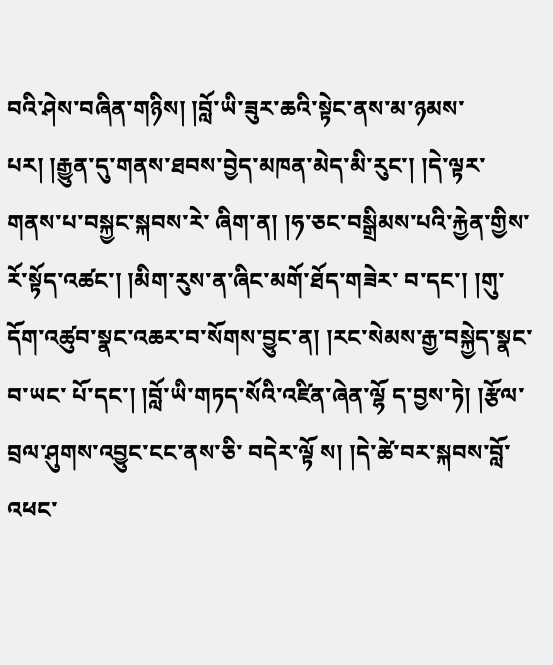བའི་ཤེས་བཞིན་གཉིས། །བློ་ཡི་ཟུར་ཆའི་སྟེང་ནས་མ་ཉམས་ པར། །རྒྱུན་དུ་གནས་ཐབས་བྱེད་མཁན་མེད་མི་རུང་། །དེ་ལྟར་གནས་པ་བསྐྱང་སྐབས་རེ་ ཞིག་ན། །ཧ་ཅང་བསྒྲིམས་པའི་རྐྱེན་གྱིས་རོ་སྟོད་འཚང་། །མིག་རུས་ན་ཞིང་མགོ་ཐོད་གཟེར་ བ་དང་། །གུ་དོག་འཚུབ་སྣང་འཆར་བ་སོགས་བྱུང་ན། །རང་སེམས་རྒྱ་བསྐྱེད་སྣང་བ་ཡང་ པོ་དང་། །བློ་ཡི་གཏད་སོའི་འཛིན་ཞེན་ལྷོ ད་བྱས་ཏེ། །རྩོལ་བྲལ་ཤུགས་འབྱུང་ངང་ནས་ཅི་ བདེར་ལྟོ ས། །དེ་ཚེ་བར་སྐབས་བློ་འཕང་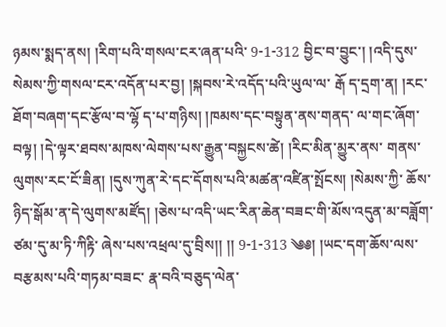ཉམས་སྨད་ནས། །རིག་པའི་གསལ་ངར་ཞན་པའི་ 9-1-312 བྱིང་བ་བྱུང་། །འདི་དུས་སེམས་ཀྱི་གསལ་ངར་འདོན་པར་བྱ། །སྐབས་རེ་འདོད་པའི་ཡུལ་ལ་ རྒོ ད་དྲག་ན། །རང་ཐོག་བཞག་དང་རྩོལ་བ་ལྷོ ད་པ་གཉིས། །ཁམས་དང་བསྟུན་ནས་གནད་ ལ་གང་ཞོག་བལྟ། །དེ་ལྟར་ཐབས་མཁས་ལེགས་པས་རྒྱུན་བསྐྱངས་ཚེ། །རིང་མིན་མྱུར་ནས་ གནས་ལུགས་རང་ངོ་ཟིན། །དུས་ཀུན་རེ་དང་དོགས་པའི་མཚན་འཛིན་སྤོངས། །སེམས་ཀྱི་ ཆོས་ཉིད་སྒོམ་ན་དེ་ལུགས་མཛོད། །ཅེས་པ་འདི་ཡང་རིན་ཆེན་བཟང་གི་མོས་འདུན་མ་བཟློག་ཙམ་དུ་མ་ཏི་ཀིརྟི་ ཞེས་པས་འཕྲལ་དུ་བྲིས།། །། 9-1-313 ༄༅། །ཡང་དག་ཆོས་ལས་བརྩམས་པའི་གཏམ་བཟང་ རྣ་བའི་བཅུད་ལེན་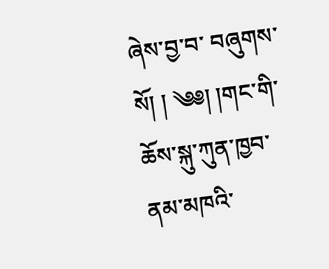ཞེས་བྱ་བ་ བཞུགས་སོ། ། ༄༅། །གང་གི་ཆོས་སྐུ་ཀུན་ཁྱབ་ནམ་མཁའི་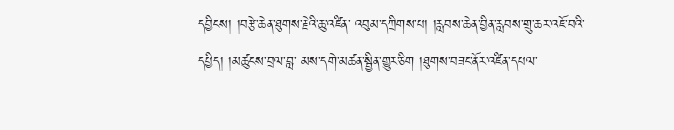དབྱིངས། །བརྩེ་ཆེན་ཐུགས་རྗེའི་ཆུ་འཛིན་ འབུམ་དཀྲིགས་པ། །རླབས་ཆེན་བྱིན་རླབས་གྲུ་ཆར་འཇོ་བའི་དཔྱིད། །མཚུངས་བྲལ་བླ་ མས་དགེ་མཚན་སྦྱིན་གྱུར་ཅིག །ཐུགས་བཟང་ནོར་འཛིན་དཔལ་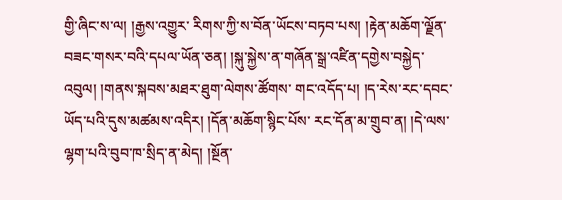གྱི་ཞིང་ས་ལ། །རྒྱས་འགྱུར་ རིགས་ཀྱི་ས་བོན་ཡོངས་བཏབ་པས། །རྟེན་མཆོག་ལྗོན་བཟང་གསར་བའི་དཔལ་ཡོན་ཅན། །སྐུ་སྐྱེས་ན་གཞོན་སྒྲ་འཛིན་དགྱེས་བསྐྱེད་འབུལ། །གནས་སྐབས་མཐར་ཐུག་ལེགས་ཚོགས་ གང་འདོད་པ། །ད་རེས་རང་དབང་ཡོད་པའི་དུས་མཚམས་འདིར། །དོན་མཆོག་སྙིང་པོས་ རང་དོན་མ་གྲུབ་ན། །དེ་ལས་ལྷག་པའི་བུབ་ཁ་སྲིད་ན་མེད། །སྔོན་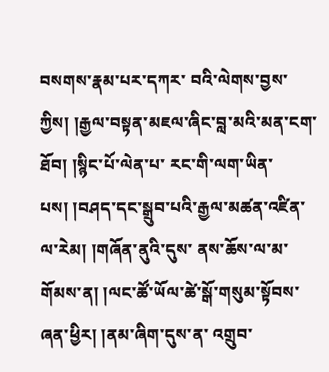བསགས་རྣམ་པར་དཀར་ བའི་ལེགས་བྱས་ཀྱིས། །རྒྱལ་བསྟན་མཇལ་ཞིང་བླ་མའི་མན་ངག་ཐོབ། །སྙིང་པོ་ལེན་པ་ རང་གི་ལག་ཡིན་པས། །བཤད་དང་སྒྲུབ་པའི་རྒྱལ་མཚན་འཛིན་ལ་རེམ། །གཞོན་ནུའི་དུས་ ནས་ཆོས་ལ་མ་གོམས་ན། །ལང་ཚོ་ཡོལ་ཚེ་སྒོ་གསུམ་སྟོབས་ཞན་ཕྱིར། །ནམ་ཞིག་དུས་ན་ འགྲུབ་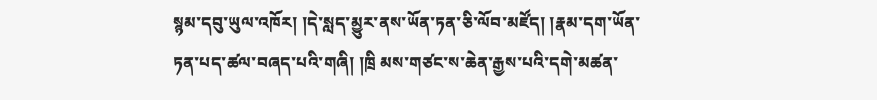སྙམ་དབུ་ཡུལ་འཁོར། །དེ་སླད་མྱུར་ནས་ཡོན་ཏན་ཅི་ལོབ་མཛོད། །རྣམ་དག་ཡོན་ ཏན་པད་ཚལ་བཞད་པའི་གཞི། །ཁྲི མས་གཙང་ས་ཆེན་རྒྱས་པའི་དགེ་མཚན་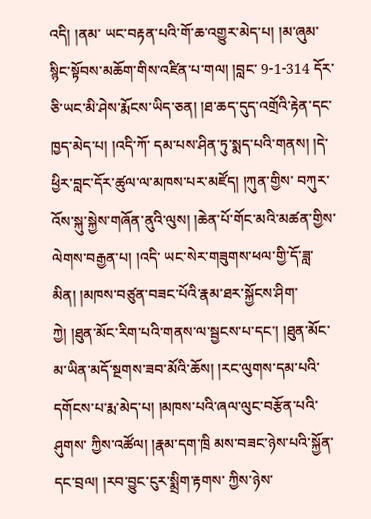འདི། །ནམ་ ཡང་བརྟན་པའི་གོ་ཆ་འགྱུར་མེད་པ། །མ་ཞུམ་སྙིང་སྟོབས་མཆོག་གིས་འཛིན་པ་གལ། །བླང་ 9-1-314 དོར་ཅི་ཡང་མི་ཤེས་རྨོངས་ཡིད་ཅན། །ཐ་ཆད་དུད་འགྲོའི་རྟེན་དང་ཁྱད་མེད་པ། །འདི་ཀོ་ དམ་པས་ཤིན་ཏུ་སྨད་པའི་གནས། །དེ་ཕྱིར་བླང་དོར་ཚུལ་ལ་མཁས་པར་མཛོད། །ཀུན་གྱིས་ བཀུར་འོས་སྐུ་སྐྱེས་གཞོན་ནུའི་ལུས། །ཆེན་པོ་གོང་མའི་མཚན་གྱིས་ལེགས་བརྒྱན་པ། །འདི་ ཡང་སེར་གཟུགས་ཕལ་གྱི་དོ་ཟླ་མིན། །མཁས་བཙུན་བཟང་པོའི་རྣམ་ཐར་སྐྱོངས་ཤིག་ཀྱེ། །ཐུན་མོང་རིག་པའི་གནས་ལ་སྦྱངས་པ་དང་། །ཐུན་མོང་མ་ཡིན་མདོ་སྔགས་ཟབ་མོའི་ཆོས། །རང་ལུགས་དམ་པའི་དགོངས་པ་རྨ་མེད་པ། །མཁས་པའི་ཞལ་ལུང་བརྩོན་པའི་ཤུགས་ ཀྱིས་འཚོལ། །རྣམ་དག་ཁྲི མས་བཟང་ཉེས་པའི་སྐྱོན་དང་བྲལ། །རབ་བྱུང་ངུར་སྨྲིག་རྟགས་ ཀྱིས་ཉེས་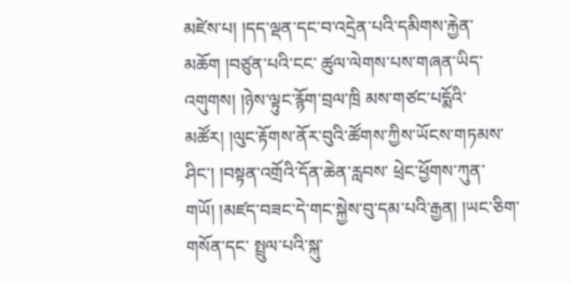མཛེས་པ། །དད་ལྡན་དང་བ་འདྲེན་པའི་དམིགས་རྐྱེན་མཆོག །བཙུན་པའི་ངང་ ཚུལ་ལེགས་པས་གཞན་ཡིད་འགུགས། །ཉེས་ལྟུང་རྙོག་བྲལ་ཁྲི མས་གཙང་པདྨོའི་མཚོར། །ལུང་རྟོགས་ནོར་བུའི་ཚོགས་ཀྱིས་ཡོངས་གཏམས་ཤིང་། །བསྟན་འགྲོའི་དོན་ཆེན་རླབས་ ཕྲེང་ཕྱོགས་ཀུན་གཡོ། །མཛད་བཟང་དེ་གང་སྐྱེས་བུ་དམ་པའི་རྒྱན། །ཡང་ཅིག་གསོན་དང་ སྤྲུལ་པའི་སྐུ་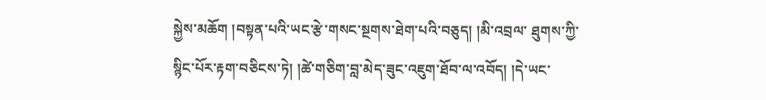སྐྱེས་མཆོག །བསྟན་པའི་ཡང་རྩེ་གསང་སྔགས་ཐེག་པའི་བཅུད། །མི་འབྲལ་ ཐུགས་ཀྱི་སྙིང་པོར་རྟག་བཅིངས་ཏེ། །ཚེ་གཅིག་བླ་མེད་ཟུང་འཇུག་ཐོབ་ལ་འབོད། །དེ་ཡང་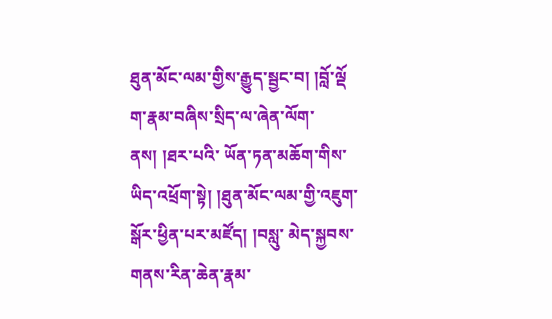ཐུན་མོང་ལམ་གྱིས་རྒྱུད་སྦྱང་བ། །བློ་ལྡོ ག་རྣམ་བཞིས་སྲིད་ལ་ཞེན་ལོག་ནས། །ཐར་པའི་ ཡོན་ཏན་མཆོག་གིས་ཡིད་འཕྲོག་སྟེ། །ཐུན་མོང་ལམ་གྱི་འཇུག་སྒོར་ཕྱིན་པར་མཛོད། །བསླུ་ མེད་སྐྱབས་གནས་རིན་ཆེན་རྣམ་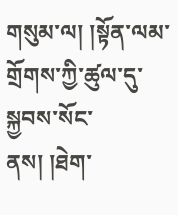གསུམ་ལ། །སྟོན་ལམ་གྲོགས་ཀྱི་ཚུལ་དུ་སྐྱབས་སོང་ནས། །ཐེག་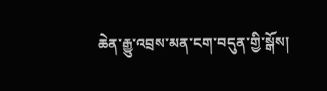ཆེན་རྒྱུ་འབྲས་མན་ངག་བདུན་གྱི་སྒོས།